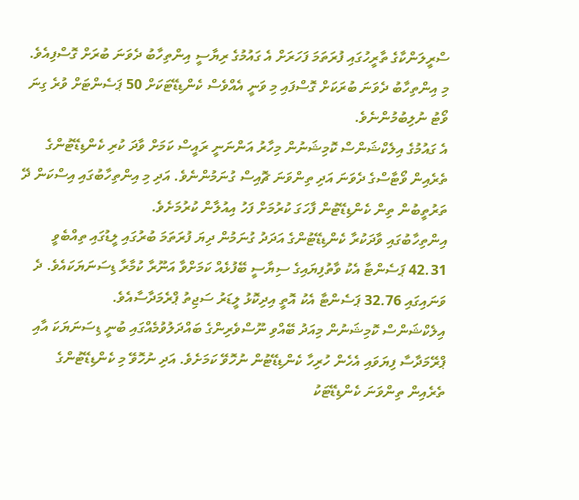ސްރީލަންކާގެ ތާރީހުގައި ފުރަތަމަ ފަހަރަށް އެ ގައުމުގެ ރިޔާސީ އިންތިހާބު ދެވަނަ ބުރަށް ގޮސްފިއެވެ.
މި އިންތިހާބު ދެވަނަ ބުރަކަށް ގޮސްފައި މި ވަނީ އެއްވެސް ކެންޑިޑޭޓަކަށް 50 ޕަސެންޓަށް ވުރެ ގިނަ ވޯޓު ނުލިބުމުންނެވެ.
އެ ގައުމުގެ އިލެކްޝަންސް ކޮމިޝަނުން މިހާރު އަންނަނީ ރައީސް ކަމަށް ވާދަ ކުރި ކެންޑިޑޭޓުންގެ ތެރެއިން ވޯޓާސްގެ ދެވަނަ އަދި ތިންވަނަ ޗޮއިސް ގުނަމުންނެވެ. އަދި މި އިންތިހާބުގައި އިސްކަން ދޭ ތަރުތީބުން ތިން ކެންޑިޑޭޓުން ފާހަގަ ކުރުމަށް ފަހު އިއުލާން ކުރުމަށެވެ.
އިންތިހާބުގައި ވާދަކުރާ ކެންޑިޑޭޓުންގެ އަދަދު ގުނަމުން ދިޔަ ފުރަތަމަ ބުރުގައި ލީޑުގައި ތިއްބެވީ 42.31 ޕަސެންޓާ އެކު ވާތުފިޔައިގެ ސިޔާސީ ބޭފުޅެއް ކަމަށްވާ އަނޫރާ ކުމާރާ ޑިސަނަޔަކައެވެ. ދެ ވަނައިގައި 32.76 ޕަސެންޓާ އެކު އޮތީ އިދިކޮޅު ލީޑަރު ސަޖިތު ޕްރެމަދާސާއެވެ.
އިލެކްޝަންސް ކޮމިޝަނުން މިއަދު ބޭއްވި ނޫސްވެރިންގެ ބައްދަލުވުމެއްގައި ބުނީ ޑިސަނަޔަކަ އާއި ޕްރޭމަދާސާ ފިޔަވައި އެހެން ހުރިހާ ކެންޑިޑޭޓުން ނުހޮވޭ ކަމަށެވެ. އަދި ނުހޮވޭ މި ކެންޑިޑޭޓުންގެ ތެރެއިން ތިންވަނަ ކެންޑިޑޭޓަކު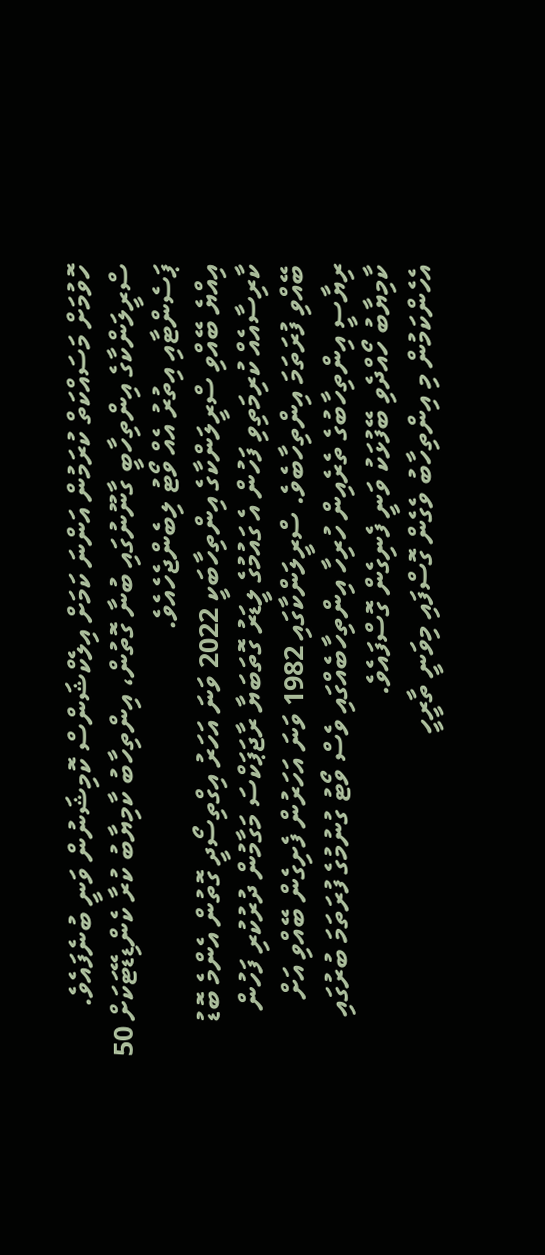ހޮވުމަށް މަސައްކަތް ކުރަމުން އަންނަ ކަމަށް އިލެކްޝަންސް ކޮމިޝަނުން ވަނީ ބުނެފައެވެ.
ސްރީލަންކާގެ އިންތިހާބީ ގާނޫނުގައި ބުނާ ގޮތުން، އިންތިހާބު ކާމިޔާބު ކުރާ ކެންޑިޑޭޓަކަށް 50 ޕަސެންޓާއި އިތުރު އެއް ވޯޓު ލިބެންޖެހެއެވެ.
އިއްޔެ ބޭއްވި ސްރީލަންކާގެ އިންތިހާބަކީ 2022 ވަނަ އަހަރު އިގްތިސޯދީ ގޮތުން އެންމެ ބޮޑު ކާރިސާއެއް ކުރިމަތިވި ފަހުން އެ ގައުމުގެ ލީޑަރު ގޮތަބަޔާ ރާޖަޕަކްސަ މަގާމުން ދުރުކުރި ފަހުން ބޭއްވި ފުރަތަމަ އިންތިހާބެވެ. ސްރީލަންކާގައި 1982 ވަނަ އަހަރުން ފެށިގެން ބޭއްވި އަށް ރިޔާސީ އިންތިހާބުގެ ތެރެއިން ހުރިހާ އިންތިހާބެއްގައި ވެސް ވޯޓު ގުނުމުގެ ފުރަތަމަ ބުރުގައި ކާމިޔާބު ހޯއްދެވި ބޭފުޅަކު ވަނީ ފެނިގެން ގޮސްފައެވެ.
އެހެންކަމުން މި އިންތިހާބު ވެގެން ގޮސްފައި މިވަނީ ތާރީހީ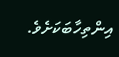އިންތިހާބަކަށެވެ.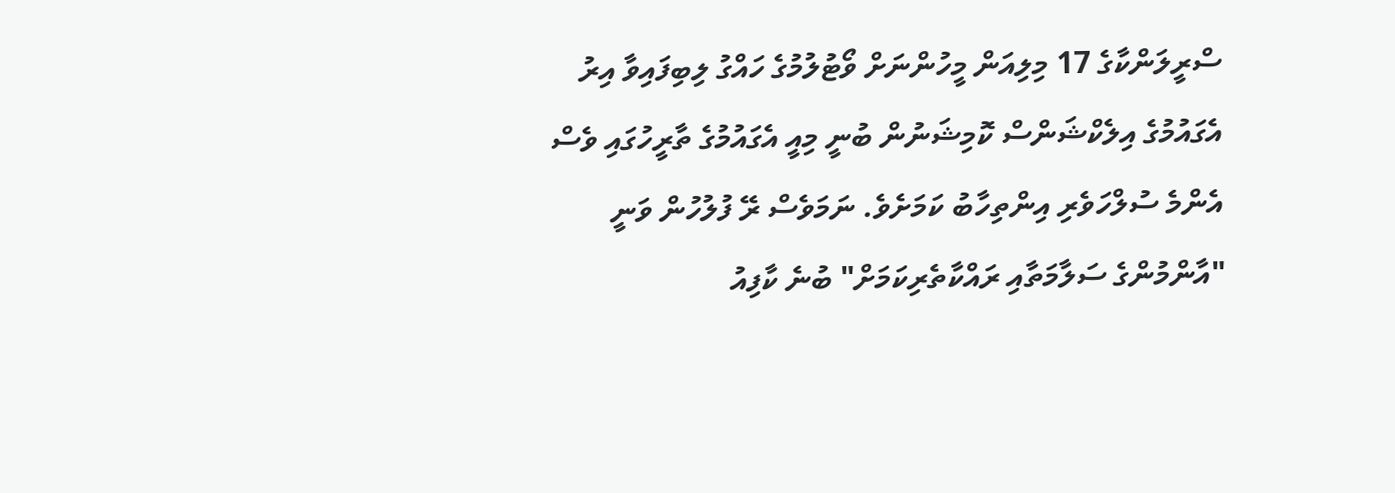ސްރީލަންކާގެ 17 މިލިއަން މީހުންނަށް ވޯޓުލުމުގެ ހައްގު ލިބިފައިވާ އިރު އެގައުމުގެ އިލެކްޝަންސް ކޮމިޝަނުން ބުނީ މިއީ އެގައުމުގެ ތާރީހުގައި ވެސް އެންމެ ސުލްހަވެރި އިންތިހާބު ކަމަށެވެ. ނަމަވެސް ރޭ ފުލުހުން ވަނީ "އާންމުންގެ ސަލާމަތާއި ރައްކާތެރިކަމަށް" ބުނެ ކާފިއު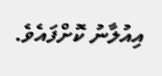އިއުލާނު ކޮށްފައެވެ.